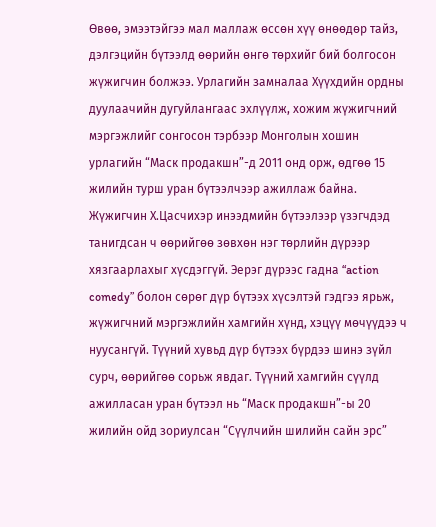Өвөө, эмээтэйгээ мал маллаж өссөн хүү өнөөдөр тайз, дэлгэцийн бүтээлд өөрийн өнгө төрхийг бий болгосон жүжигчин болжээ. Урлагийн замналаа Хүүхдийн ордны дуулаачийн дугуйлангаас эхлүүлж, хожим жүжигчний мэргэжлийг сонгосон тэрбээр Монголын хошин урлагийн “Маск продакшн”-д 2011 онд орж, өдгөө 15 жилийн турш уран бүтээлчээр ажиллаж байна. Жүжигчин Х.Цасчихэр инээдмийн бүтээлээр үзэгчдэд танигдсан ч өөрийгөө зөвхөн нэг төрлийн дүрээр хязгаарлахыг хүсдэггүй. Эерэг дүрээс гадна “action comedy” болон сөрөг дүр бүтээх хүсэлтэй гэдгээ ярьж, жүжигчний мэргэжлийн хамгийн хүнд, хэцүү мөчүүдээ ч нуусангүй. Түүний хувьд дүр бүтээх бүрдээ шинэ зүйл сурч, өөрийгөө сорьж явдаг. Түүний хамгийн сүүлд ажилласан уран бүтээл нь “Маск продакшн”-ы 20 жилийн ойд зориулсан “Сүүлчийн шилийн сайн эрс”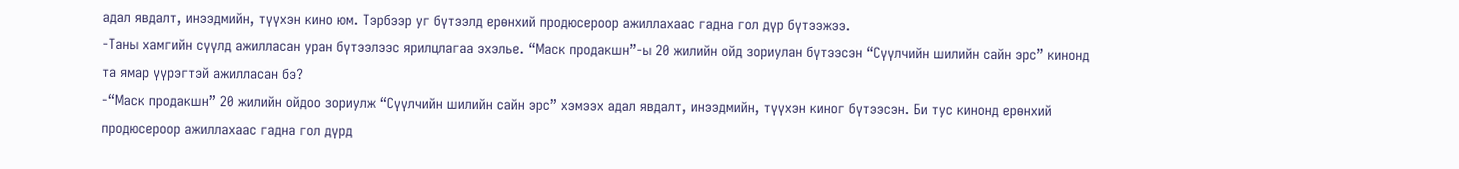адал явдалт, инээдмийн, түүхэн кино юм. Тэрбээр уг бүтээлд ерөнхий продюсероор ажиллахаас гадна гол дүр бүтээжээ.
-Таны хамгийн сүүлд ажилласан уран бүтээлээс ярилцлагаа эхэлье. “Маск продакшн”-ы 20 жилийн ойд зориулан бүтээсэн “Сүүлчийн шилийн сайн эрс” кинонд та ямар үүрэгтэй ажилласан бэ?
-“Маск продакшн” 20 жилийн ойдоо зориулж “Сүүлчийн шилийн сайн эрс” хэмээх адал явдалт, инээдмийн, түүхэн киног бүтээсэн. Би тус кинонд ерөнхий продюсероор ажиллахаас гадна гол дүрд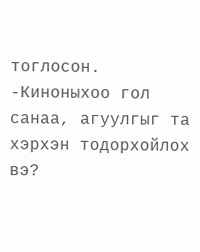тоглосон.
-Киноныхоо гол санаа, агуулгыг та хэрхэн тодорхойлох вэ?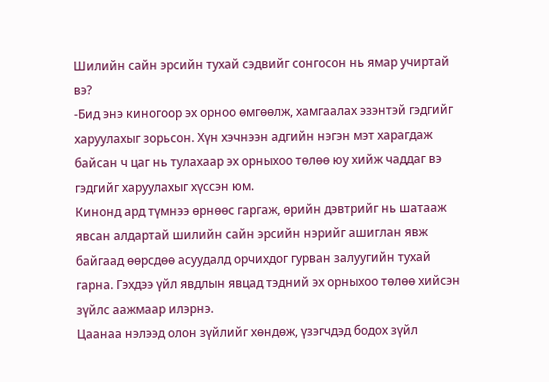Шилийн сайн эрсийн тухай сэдвийг сонгосон нь ямар учиртай вэ?
-Бид энэ киногоор эх орноо өмгөөлж, хамгаалах эзэнтэй гэдгийг харуулахыг зорьсон. Хүн хэчнээн адгийн нэгэн мэт харагдаж байсан ч цаг нь тулахаар эх орныхоо төлөө юу хийж чаддаг вэ гэдгийг харуулахыг хүссэн юм.
Кинонд ард түмнээ өрнөөс гаргаж, өрийн дэвтрийг нь шатааж явсан алдартай шилийн сайн эрсийн нэрийг ашиглан явж байгаад өөрсдөө асуудалд орчихдог гурван залуугийн тухай гарна. Гэхдээ үйл явдлын явцад тэдний эх орныхоо төлөө хийсэн зүйлс аажмаар илэрнэ.
Цаанаа нэлээд олон зүйлийг хөндөж, үзэгчдэд бодох зүйл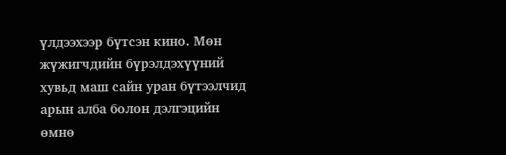үлдээхээр бүтсэн кино. Мөн жүжигчдийн бүрэлдэхүүний хувьд маш сайн уран бүтээлчид арын алба болон дэлгэцийн өмнө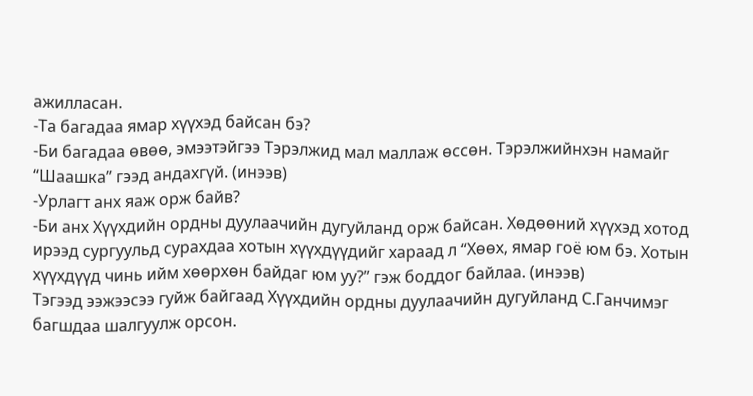ажилласан.
-Та багадаа ямар хүүхэд байсан бэ?
-Би багадаа өвөө, эмээтэйгээ Тэрэлжид мал маллаж өссөн. Тэрэлжийнхэн намайг “Шаашка” гээд андахгүй. (инээв)
-Урлагт анх яаж орж байв?
-Би анх Хүүхдийн ордны дуулаачийн дугуйланд орж байсан. Хөдөөний хүүхэд хотод ирээд сургуульд сурахдаа хотын хүүхдүүдийг хараад л “Хөөх, ямар гоё юм бэ. Хотын хүүхдүүд чинь ийм хөөрхөн байдаг юм уу?” гэж боддог байлаа. (инээв)
Тэгээд ээжээсээ гуйж байгаад Хүүхдийн ордны дуулаачийн дугуйланд С.Ганчимэг багшдаа шалгуулж орсон.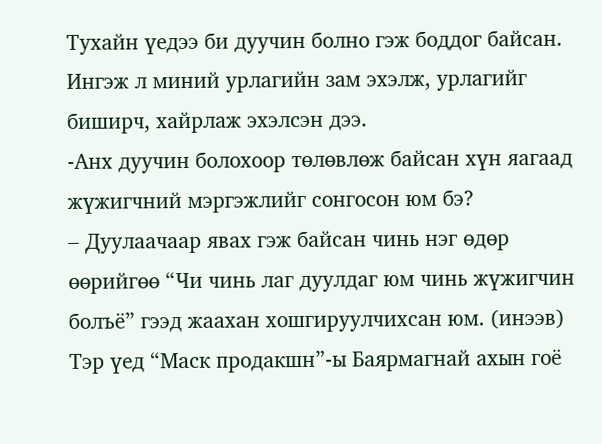Тухайн үедээ би дуучин болно гэж боддог байсан. Ингэж л миний урлагийн зам эхэлж, урлагийг биширч, хайрлаж эхэлсэн дээ.
-Анх дуучин болохоор төлөвлөж байсан хүн яагаад жүжигчний мэргэжлийг сонгосон юм бэ?
– Дуулаачаар явах гэж байсан чинь нэг өдөр өөрийгөө “Чи чинь лаг дуулдаг юм чинь жүжигчин болъё” гээд жаахан хошгируулчихсан юм. (инээв)
Тэр үед “Маск продакшн”-ы Баярмагнай ахын гоё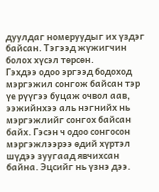дуулдаг номеруудыг их үздэг байсан. Тэгээд жүжигчин болох хүсэл төрсөн.
Гэхдээ одоо эргээд бодоход мэргэжил сонгож байсан тэр үе рүүгээ буцаж очвол аав, ээжийнхээ аль нэгнийх нь мэргэжлийг сонгох байсан байх. Гэсэн ч одоо сонгосон мэргэжлээрээ өдий хүртэл шүдээ зуугаад явчихсан байна. Эцсийг нь үзнэ дээ.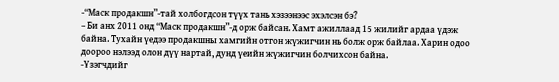-“Маск продакшн”-тай холбогдсон түүх тань хэзээнээс эхэлсэн бэ?
– Би анх 2011 онд “Маск продакшн”-д орж байсан. Хамт ажиллаад 15 жилийг ардаа үдэж байна. Тухайн үедээ продакшны хамгийн отгон жүжигчин нь болж орж байлаа. Харин одоо доороо нэлээд олон дүү нартай, дунд үеийн жүжигчин болчихсон байна.
-Үзэгчдийг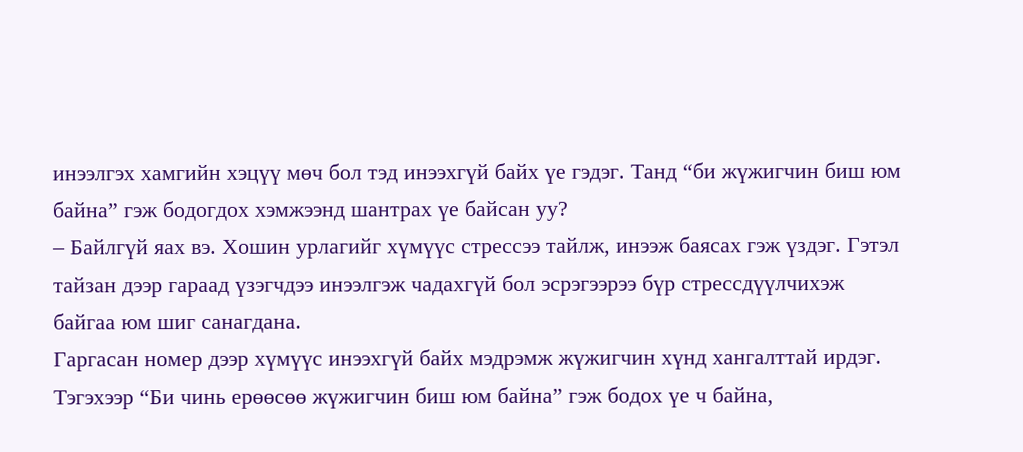инээлгэх хамгийн хэцүү мөч бол тэд инээхгүй байх үе гэдэг. Танд “би жүжигчин биш юм байна” гэж бодогдох хэмжээнд шантрах үе байсан уу?
– Байлгүй яах вэ. Хошин урлагийг хүмүүс стрессээ тайлж, инээж баясах гэж үздэг. Гэтэл тайзан дээр гараад үзэгчдээ инээлгэж чадахгүй бол эсрэгээрээ бүр стрессдүүлчихэж байгаа юм шиг санагдана.
Гаргасан номер дээр хүмүүс инээхгүй байх мэдрэмж жүжигчин хүнд хангалттай ирдэг. Тэгэхээр “Би чинь ерөөсөө жүжигчин биш юм байна” гэж бодох үе ч байна,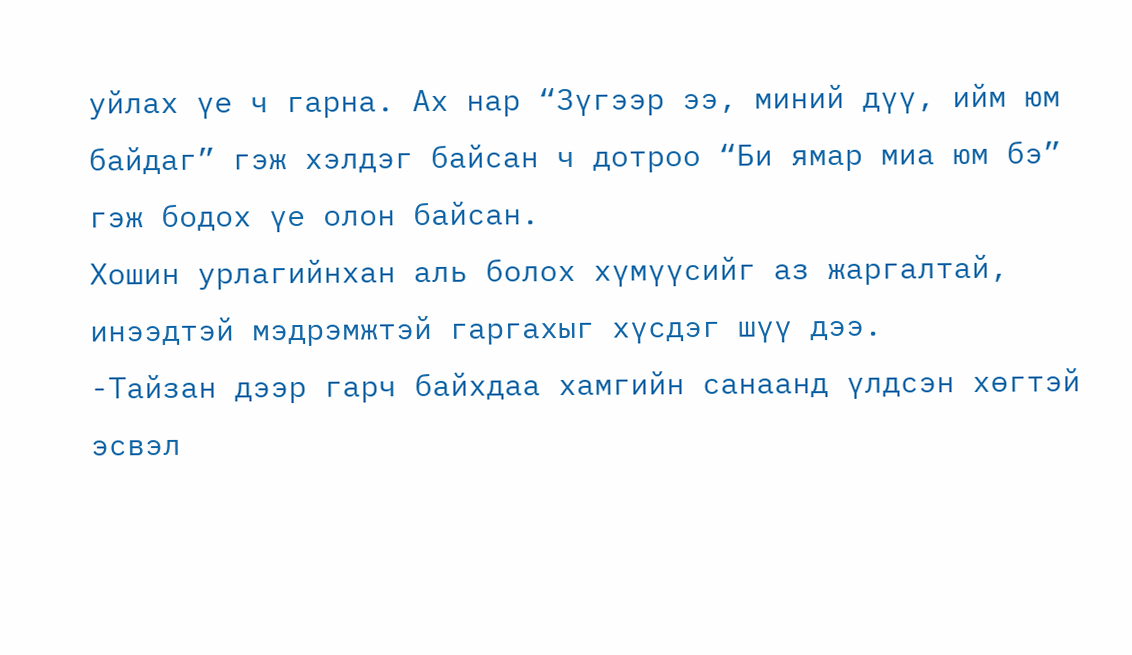уйлах үе ч гарна. Ах нар “Зүгээр ээ, миний дүү, ийм юм байдаг” гэж хэлдэг байсан ч дотроо “Би ямар миа юм бэ” гэж бодох үе олон байсан.
Хошин урлагийнхан аль болох хүмүүсийг аз жаргалтай, инээдтэй мэдрэмжтэй гаргахыг хүсдэг шүү дээ.
-Тайзан дээр гарч байхдаа хамгийн санаанд үлдсэн хөгтэй эсвэл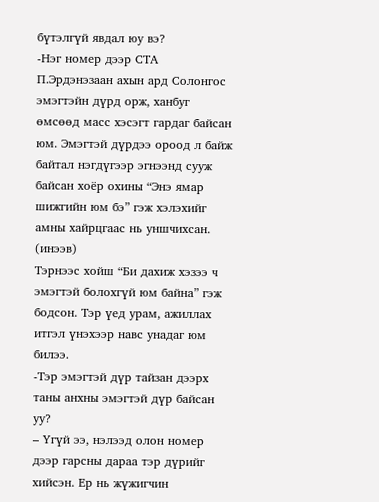бүтэлгүй явдал юу вэ?
-Нэг номер дээр СТА П.Эрдэнэзаан ахын ард Солонгос эмэгтэйн дүрд орж, ханбуг өмсөөд масс хэсэгт гардаг байсан юм. Эмэгтэй дүрдээ ороод л байж байтал нэгдүгээр эгнээнд сууж байсан хоёр охины “Энэ ямар шижгийн юм бэ” гэж хэлэхийг амны хайрцгаас нь уншчихсан. (инээв)
Тэрнээс хойш “Би дахиж хэзээ ч эмэгтэй болохгүй юм байна” гэж бодсон. Тэр үед урам, ажиллах итгэл үнэхээр навс унадаг юм билээ.
-Тэр эмэгтэй дүр тайзан дээрх таны анхны эмэгтэй дүр байсан уу?
– Үгүй ээ, нэлээд олон номер дээр гарсны дараа тэр дүрийг хийсэн. Ер нь жүжигчин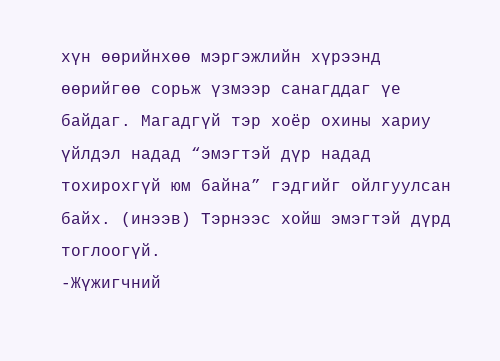хүн өөрийнхөө мэргэжлийн хүрээнд өөрийгөө сорьж үзмээр санагддаг үе байдаг. Магадгүй тэр хоёр охины хариу үйлдэл надад “эмэгтэй дүр надад тохирохгүй юм байна” гэдгийг ойлгуулсан байх. (инээв) Тэрнээс хойш эмэгтэй дүрд тоглоогүй.
-Жүжигчний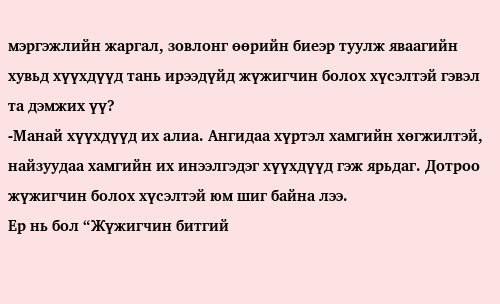мэргэжлийн жаргал, зовлонг өөрийн биеэр туулж яваагийн хувьд хүүхдүүд тань ирээдүйд жүжигчин болох хүсэлтэй гэвэл та дэмжих үү?
-Манай хүүхдүүд их алиа. Ангидаа хүртэл хамгийн хөгжилтэй, найзуудаа хамгийн их инээлгэдэг хүүхдүүд гэж ярьдаг. Дотроо жүжигчин болох хүсэлтэй юм шиг байна лээ.
Ер нь бол “Жүжигчин битгий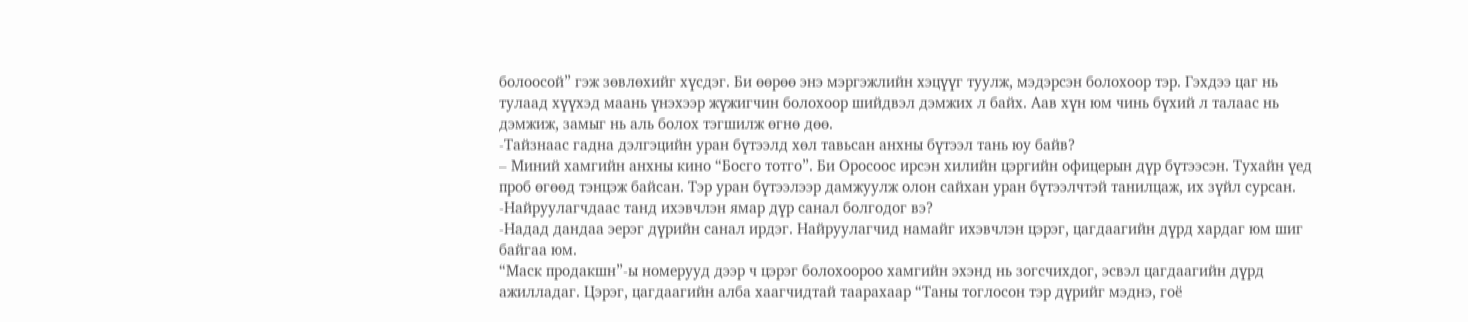болоосой” гэж зөвлөхийг хүсдэг. Би өөрөө энэ мэргэжлийн хэцүүг туулж, мэдэрсэн болохоор тэр. Гэхдээ цаг нь тулаад хүүхэд маань үнэхээр жүжигчин болохоор шийдвэл дэмжих л байх. Аав хүн юм чинь бүхий л талаас нь дэмжиж, замыг нь аль болох тэгшилж өгнө дөө.
-Тайзнаас гадна дэлгэцийн уран бүтээлд хөл тавьсан анхны бүтээл тань юу байв?
– Миний хамгийн анхны кино “Босго тотго”. Би Оросоос ирсэн хилийн цэргийн офицерын дүр бүтээсэн. Тухайн үед проб өгөөд тэнцэж байсан. Тэр уран бүтээлээр дамжуулж олон сайхан уран бүтээлчтэй танилцаж, их зүйл сурсан.
-Найруулагчдаас танд ихэвчлэн ямар дүр санал болгодог вэ?
-Надад дандаа эерэг дүрийн санал ирдэг. Найруулагчид намайг ихэвчлэн цэрэг, цагдаагийн дүрд хардаг юм шиг байгаа юм.
“Маск продакшн”-ы номерууд дээр ч цэрэг болохоороо хамгийн эхэнд нь зогсчихдог, эсвэл цагдаагийн дүрд ажилладаг. Цэрэг, цагдаагийн алба хаагчидтай таарахаар “Таны тоглосон тэр дүрийг мэднэ, гоё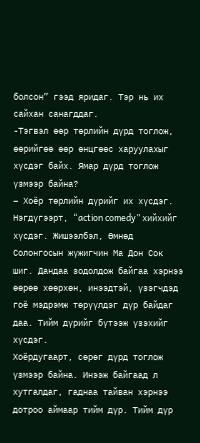болсон” гээд яридаг. Тэр нь их сайхан санагддаг.
-Тэгвэл өөр төрлийн дүрд тоглож, өөрийгөө өөр өнцгөөс харуулахыг хүсдэг байх. Ямар дүрд тоглож үзмээр байна?
– Хоёр төрлийн дүрийг их хүсдэг. Нэгдүгээрт, “action comedy” хийхийг хүсдэг. Жишээлбэл, Өмнөд Солонгосын жүжигчин Ма Дон Сок шиг. Дандаа зодолдож байгаа хэрнээ өөрөө хөөрхөн, инээдтэй, үзэгчдэд гоё мэдрэмж төрүүлдэг дүр байдаг даа. Тийм дүрийг бүтээж үзэхийг хүсдэг.
Хоёрдугаарт, сөрөг дүрд тоглож үзмээр байна. Инээж байгаад л хутгалдаг, гаднаа тайван хэрнээ дотроо аймаар тийм дүр. Тийм дүр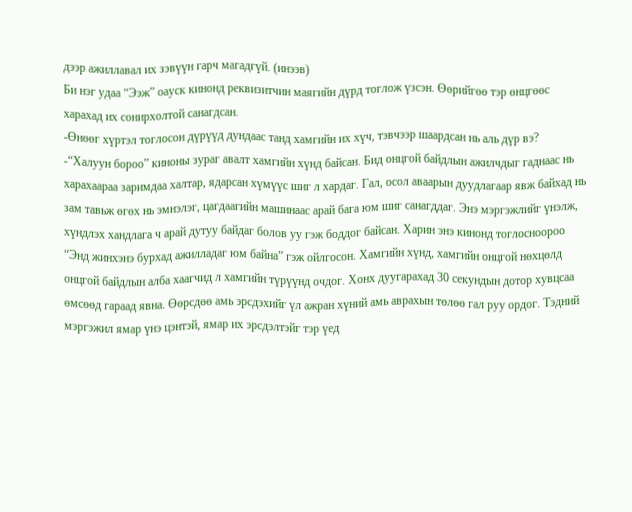дээр ажиллавал их зэвүүн гарч магадгүй. (инээв)
Би нэг удаа “Ээж” оауск кинонд реквизитчин маягийн дүрд тоглож үзсэн. Өөрийгөө тэр өнцгөөс харахад их сонирхолтой санагдсан.
-Өнөөг хүртэл тоглосон дүрүүд дундаас танд хамгийн их хүч, тэвчээр шаардсан нь аль дүр вэ?
-“Халуун бороо” киноны зураг авалт хамгийн хүнд байсан. Бид онцгой байдлын ажилчдыг гаднаас нь харахаараа заримдаа халтар, ядарсан хүмүүс шиг л хардаг. Гал, осол аваарын дуудлагаар явж байхад нь зам тавьж өгөх нь эмнэлэг, цагдаагийн машинаас арай бага юм шиг санагддаг. Энэ мэргэжлийг үнэлж, хүндлэх хандлага ч арай дутуу байдаг болов уу гэж боддог байсан. Харин энэ кинонд тоглосноороо “Энд жинхэнэ бурхад ажилладаг юм байна” гэж ойлгосон. Хамгийн хүнд, хамгийн онцгой нөхцөлд онцгой байдлын алба хаагчид л хамгийн түрүүнд очдог. Хонх дуугарахад 30 секундын дотор хувцсаа өмсөөд гараад явна. Өөрсдөө амь эрсдэхийг үл ажран хүний амь аврахын төлөө гал руу ордог. Тэдний мэргэжил ямар үнэ цэнтэй, ямар их эрсдэлтэйг тэр үед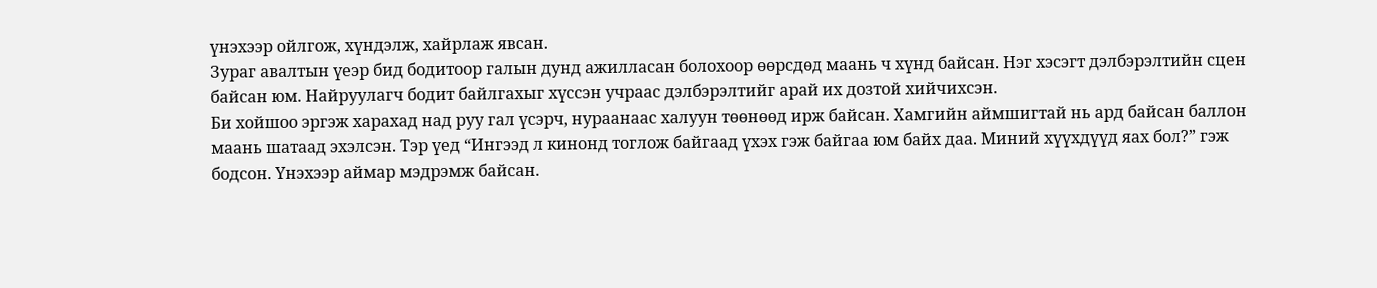үнэхээр ойлгож, хүндэлж, хайрлаж явсан.
Зураг авалтын үеэр бид бодитоор галын дунд ажилласан болохоор өөрсдөд маань ч хүнд байсан. Нэг хэсэгт дэлбэрэлтийн сцен байсан юм. Найруулагч бодит байлгахыг хүссэн учраас дэлбэрэлтийг арай их дозтой хийчихсэн.
Би хойшоо эргэж харахад над руу гал үсэрч, нураанаас халуун төөнөөд ирж байсан. Хамгийн аймшигтай нь ард байсан баллон маань шатаад эхэлсэн. Тэр үед “Ингээд л кинонд тоглож байгаад үхэх гэж байгаа юм байх даа. Миний хүүхдүүд яах бол?” гэж бодсон. Үнэхээр аймар мэдрэмж байсан.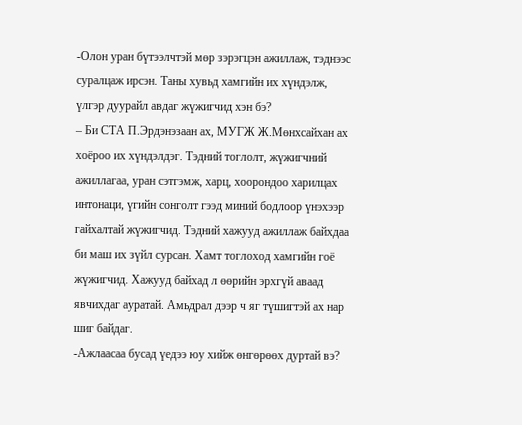-Олон уран бүтээлчтэй мөр зэрэгцэн ажиллаж, тэднээс суралцаж ирсэн. Таны хувьд хамгийн их хүндэлж, үлгэр дуурайл авдаг жүжигчид хэн бэ?
– Би СТА П.Эрдэнэзаан ах, МУГЖ Ж.Мөнхсайхан ах хоёроо их хүндэлдэг. Тэдний тоглолт, жүжигчний ажиллагаа, уран сэтгэмж, харц, хоорондоо харилцах интонаци, үгийн сонголт гээд миний бодлоор үнэхээр гайхалтай жүжигчид. Тэдний хажууд ажиллаж байхдаа би маш их зүйл сурсан. Хамт тоглоход хамгийн гоё жүжигчид. Хажууд байхад л өөрийн эрхгүй аваад явчихдаг ауратай. Амьдрал дээр ч яг түшигтэй ах нар шиг байдаг.
-Ажлаасаа бусад үедээ юу хийж өнгөрөөх дуртай вэ?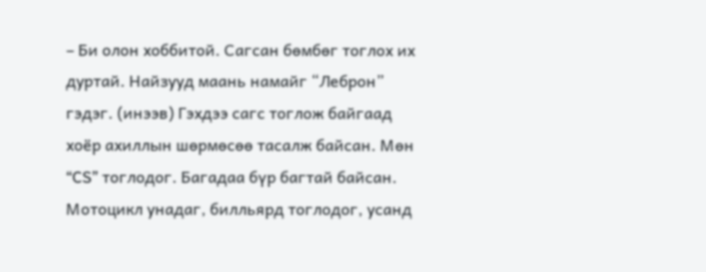– Би олон хоббитой. Сагсан бөмбөг тоглох их дуртай. Найзууд маань намайг “Леброн” гэдэг. (инээв) Гэхдээ сагс тоглож байгаад хоёр ахиллын шөрмөсөө тасалж байсан. Мөн “CS” тоглодог. Багадаа бүр багтай байсан. Мотоцикл унадаг, билльярд тоглодог, усанд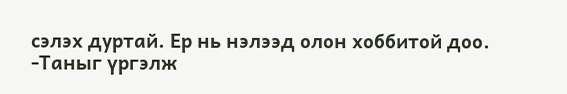сэлэх дуртай. Ер нь нэлээд олон хоббитой доо.
-Таныг үргэлж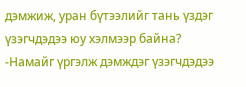дэмжиж, уран бүтээлийг тань үздэг үзэгчдэдээ юу хэлмээр байна?
-Намайг үргэлж дэмждэг үзэгчдэдээ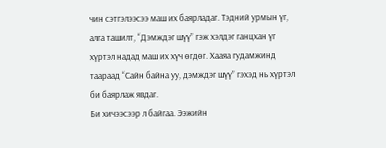чин сэтгэлээсээ маш их баярладаг. Тэдний урмын үг, алга ташилт, “Дэмждэг шүү” гэж хэлдэг ганцхан үг хүртэл надад маш их хүч өгдөг. Хааяа гудамжинд таараад “Сайн байна уу, дэмждэг шүү” гэхэд нь хүртэл би баярлаж явдаг.
Би хичээсээр л байгаа. Ээжийн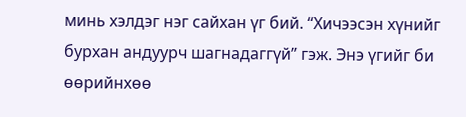минь хэлдэг нэг сайхан үг бий. “Хичээсэн хүнийг бурхан андуурч шагнадаггүй” гэж. Энэ үгийг би өөрийнхөө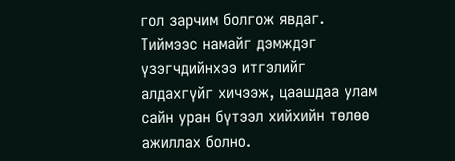гол зарчим болгож явдаг.
Тиймээс намайг дэмждэг үзэгчдийнхээ итгэлийг алдахгүйг хичээж, цаашдаа улам сайн уран бүтээл хийхийн төлөө ажиллах болно.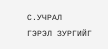С.УЧРАЛ
ГЭРЭЛ ЗУРГИЙГ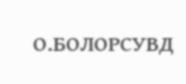О.БОЛОРСУВД